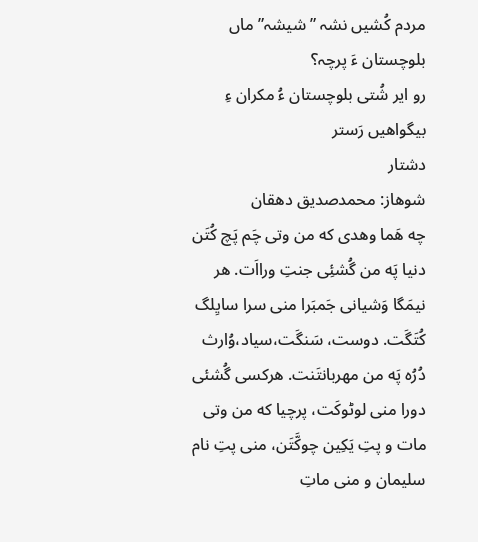مردم کُشیں نشہ ”شیشہ” ماں بلوچستان ءَ پرچہ؟
رو ایر شُتی بلوچستان ءُ مکران ءِ بیگواھیں رَستر
دشتار
شوهاز: محمدصدیق دهقان
چه هَما وهدی که من وتی چَم پَچ کُتَن دنیا پَه من گُشئِی جنتِ ورااَت. هر نیمَگا وَشیانی جَمبَرا منی سرا سایِلگ کُتَگَت. دوست، سَنگَت،سیاد،وُارث دُرُه پَه من مهربانتَنت. هرکسی گُشئی دورا منی لوٹوکَت، پرچیا که من وتی مات و پتِ یَکِین چوکَّتَن، منی پتِ نام سلیمان و منی ماتِ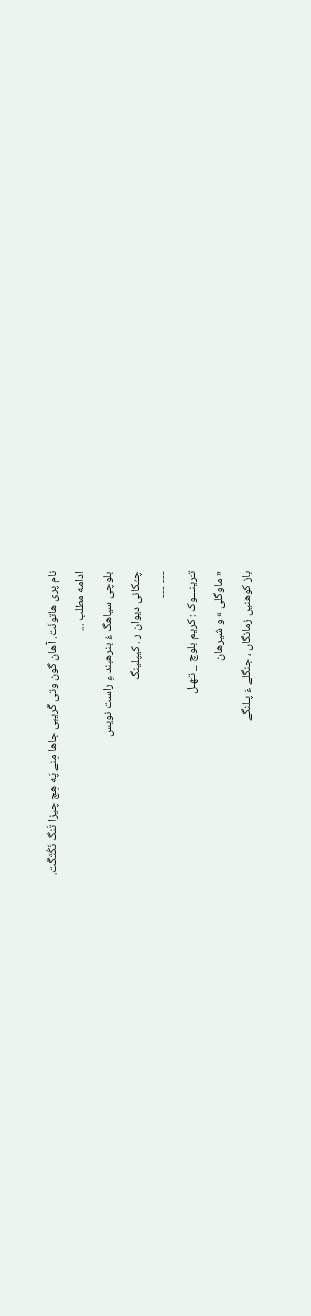نام پری هاتونَت. آهان گون وتی گَریبی جاها مِنے پَه هِچ چیزا تَنگ نَکُتَگَت.
ادامه مطلب ...
بلوچی سیاھگ ءُ بنرھبند ءِ راست نویس
چـُـکانی دیوان ر . کیپلینگ
--- ---
تـَرینـــوک : کریم بلوچ _ تـَهـل
« ماوگلی » و شیرهان
باز کوهنیں زمانگاں ، جنگلے ءَ پـلنگے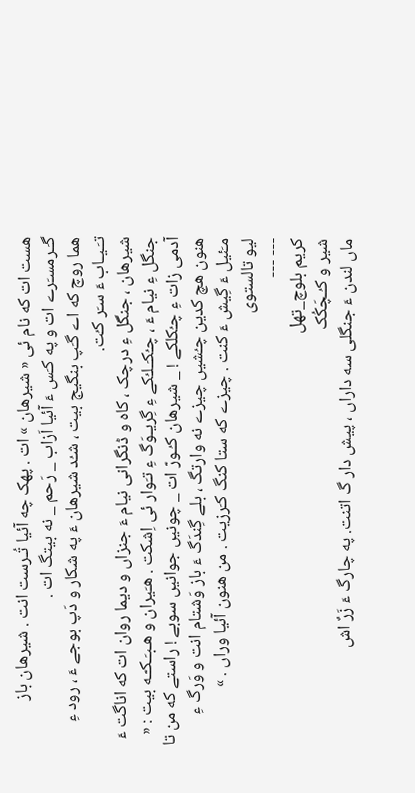هست ات که نام ئی « شیرهان » ات . پهک چه آئیا تُـرست انت . شیرهان باز گـَـرمسـَرے ات و په کـَس ءَ آئیا اَزاب _ رَحم _ نه بیتگ ات .
هما روچ که اے گـَپ بنگیج بیت ، شـُد شیرهان ءَ په شکار و دَپ بوجے ءَ ، رود ءِ تـَـیـاب ءَ سـَر کـُت.
شیرهان ، جنگل ءِ درچک ، کاه و ڈنگرانی نیام ءَ جنزاں و دیما روان ات که اناگت ءَ جنگل ءِ نیام ءَ ، چـُکـَـلـُکے ءِ گِریـوَگ ءِ تـَوار ئی اِشکت . هـَیران و هـبـَـکـّـه بیت : « آدمی زات ءِ چـُکلکے ! _ شیرهان کـُـورّ ات _ چونیں جوانیں سوبے ! راستے که من تا هنون هچ کدین چـُشیں چیزے نه وارتگ ، بلے گِندَگ ءَ باز وَشتام انت و وَرگ ءِ مـَئیل ءَ گِیش ءَ کنت . چیزے که ستا کنگ کـَرزیت . من هنون آئیا وراں . »
لیو تالستوی
--- ---
کریم بلوچ_تهل
شیر و کـُـچَکُک
ماں لندن ءَ جنگلی سه داراں ، پیش دار گ اتنت. په چارگ ءَ زَرٌ اش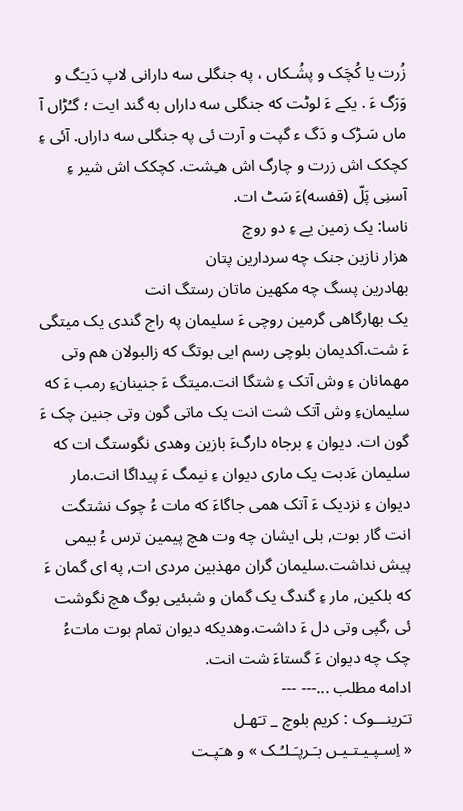زُرت یا کُچَک و پشُـکاں ، په جنگلی سه دارانی لاپ دَیـَگ و وَرَگ ءَ . یکے ءَ لوٹت که جنگلی سه داراں به گند ایت ؛ گـُڑاں آ ماں سَـڑک و دَگ ء گپت و آرت ئی په جنگلی سه داراں. آئی ءِ کچکک اش زرت و چارگ اش هـِشت. کچکک اش شیر ءِ آسنِی پَلّ (قفسه)ءَ سَٹ ات.
ناسا: یک زمین یے ءِ دو روچ
هزار نازین جنک چه سردارین پتان
بهادرین پسگ چه مکهین ماتان رستگ انت
یک بهارگاهی گرمین روچی ءَ سلیمان په راج گندی یک میتگی ءَ شت.آکدیمان بلوچی رسم ایی بوتگ که زالبولان هم وتی مهمانان ءِ وش آتک ءِ شتگا انت.میتگ ءَ جنینانءِ رمب ءَ که سلیمانءِ وش آتک شت انت یک ماتی گون وتی جنین چک ءَ گون ات. دیوان ءِ برجاه دارگءَ بازین وهدی نگوستگ ات که سلیمان ءَدبت یک ماری دیوان ءِ نیمگ ءَ پیداگا انت.مار دیوان ءِ نزدیک ءَ آتک همی جاگاءَ که مات ءُ چوک نشتگت انت گار بوت, بلی ایشان چه وت هچ پیمین ترس ءُ بیمی پیش نداشت.سلیمان گران مهذبین مردی ات, په ای گمان ءَ که بلکین, مار ءِ گندگ یک گمان و شبئیی بوگ هچ نگوشت ئی ,گپی وتی دل ءَ داشت.وهدیکه دیوان تمام بوت ماتءُ چک چه دیوان ءَ گستاءَ شت انت.
ادامه مطلب ...--- ---
تـَرینـــوک : کریم بلوچ _ تـَهـل
« اِسـپـیـتـیـں بـَـرپـَـلـُـک » و هـَپـت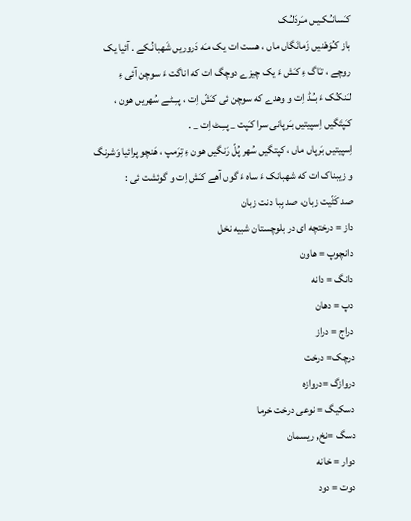کـَسانـُـکـیـں مـَردَلـُـک
باز کـُوَهْنیں زَمانَگاں ماں ، هست ات یک مـَه دَروریں شَهبانُـکے . آئیا یک روچے ، تـَاگ ءِ کـَش ءَ یک چیزے دوچگ ات که اناگت ءَ سوچن آئی ءِ لـَنکـُک ءَ بـُـڈ اِت و وهدے که سوچن ئی کـَشّ اِت ، پــِـٹـے سُهریں هون ، کـَپتَگیں اِسپیتیں بـَرپانی سرا کـَپت _ پــِـٹ اِت _ .
اِسپیتیں بَرپاں ماں ، کپتگیں سُهر پُلّ رَنگیں هون ءِ تِرَمپ ، هَنچو پرائیا وَشرنگ و زیبناک ات که شهبانک ءَ ساه ءَ گوں آهے کـَش اِت و گوئشت ئی :
صد کَٹّیت زبان، صد بِبا دنت زبان
داز = درختچه ای در بلوچستان شبیه نخل
دانچوپ = هاون
دانگ = دانه
دپ = دهان
دراج = دراز
درچک= درخت
دروازگ =دروازه
دسکیگ = نوعی درخت خرما
دسگ =نخ, ریسمان
دوار = خانه
دوت = دود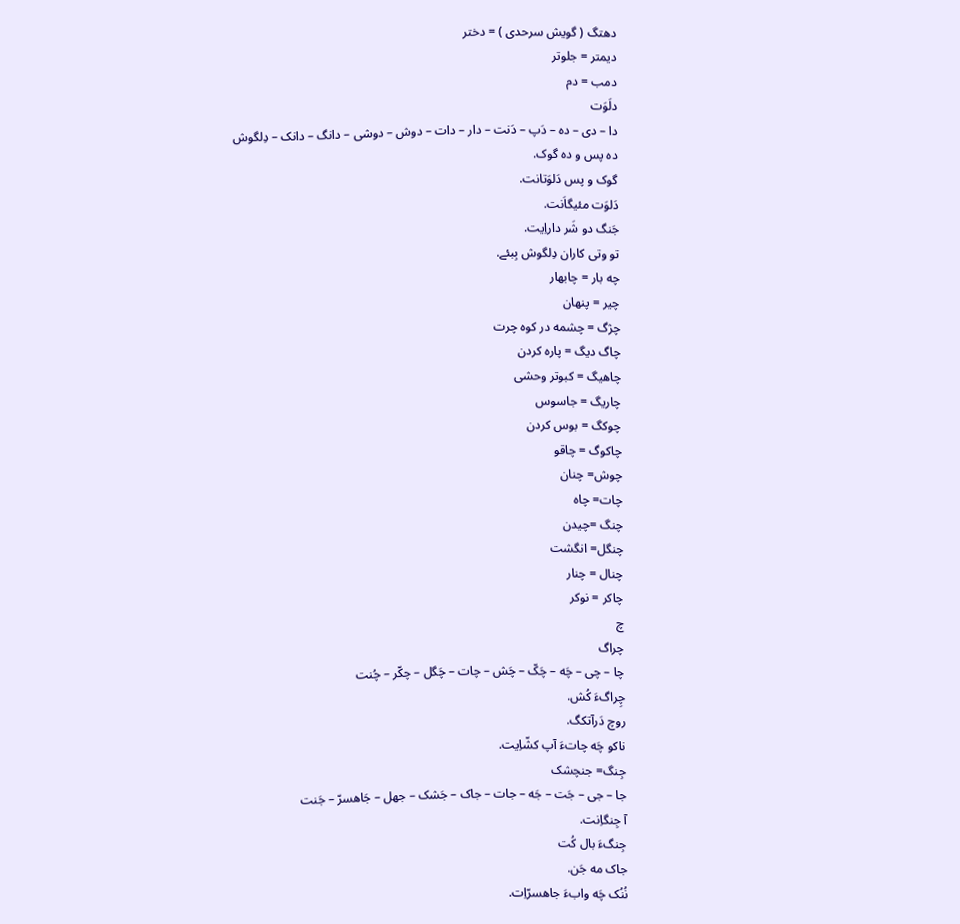دهتگ ( گویش سرحدی ) = دختر
دیمتر = جلوتر
دمب = دم
دلَوَت
دا – دی – ده – دَپ – دَنت – دار – دات – دوش – دوشی – دانگ – دانک – دِلگوش
ده پس و ده گوک.
گوک و پس دَلوَتانت.
دَلوَت مئیگاَنت.
جَنگ دو شَر داراِیت.
تو وتی کاران دِلگوش بِبئے.
چه بار = چابهار
چیر = پنهان
چژگ = چشمه در کوه چرت
چاگ دیگ = پاره کردن
چاهیگ = کبوتر وحشی
چاریگ = جاسوس
چوکگ = بوس کردن
چاکوگ = چاقو
چوش= چنان
چات= چاه
چنگ =چیدن
چنگل= انگشت
چنال = چنار
چاکر = نوکر
چ
چراگ
چا – چی – چَه – چَکّ – چَش – چات – چَگل – چکّر – چُنت
چِراگءَ کُش.
روچ دَرآتکگ.
ناکو چَه چاتءَ آپ کشّاِیت.
جِنگ= جنچشک
جا – جی – جَت – جَه – جات – جاک – جَشک – جهل – جَاهسرّ – جَنت
آ جِنگاِنت.
جِنگءَ بال کُت
جاک مه جَن.
نُنُک چَه وابءَ جاهسرّاِت.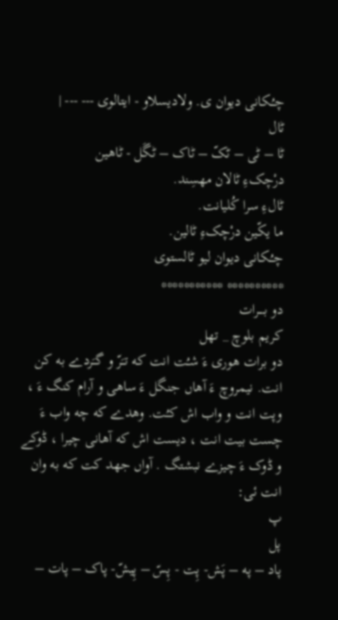چـُـکانی دیوان ی. ولادیسلاو - ایتالوی --- --- |
ٹال
ٹا – ٹی – ٹکّ – ٹاک – ٹگَل - ٹاهین
درْچکءِ ٹالان مهسِند.
ٹالءِ سرا کُلیانت.
ما یکّین درْچکءِ ٹالین.
چـُـکانی دیوان لیو ٹالستوی
********** ***********
دو بــــرات
کریم بلوچ _ تهل
دو برات هوری ءَ شـُت انت که تـَرّ و گـَردے به کن انت. نیمروچ ءَ آهاں جنگل ءَ ساهی و آرام کنگ ءَ ، وپت انت و واب اش کـُت. وهدے که چه واب ءَ چست بیت انت ، دیست اش که آهانی چیرا ، ڈوکے و ڈوک ءَ چیزے نبشتگ . آواں جهد کت که به وان انت ئی:
پ
پل
پاد – په – پَش- پِت - پِسّ – پِیشّ- پاک – پات –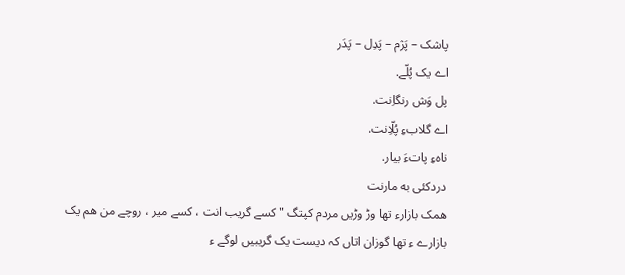پاشک – پَژم – پَدِل – پَدَر
اے یک پُلّے.
پل وَش رنگاِنت.
اے گلابءِ پُلّاِنت.
ناهءِ پاتءَ بیار.
دردکئی به مارنت
ھمک بازارء تھا وڑ وڑیں مردم کپتگ " کسے گریب انت ، کسے میر ، روچے من ھم یک بازارے ء تھا گوزان اتاں کہ دیست یک گریبیں لوگے ء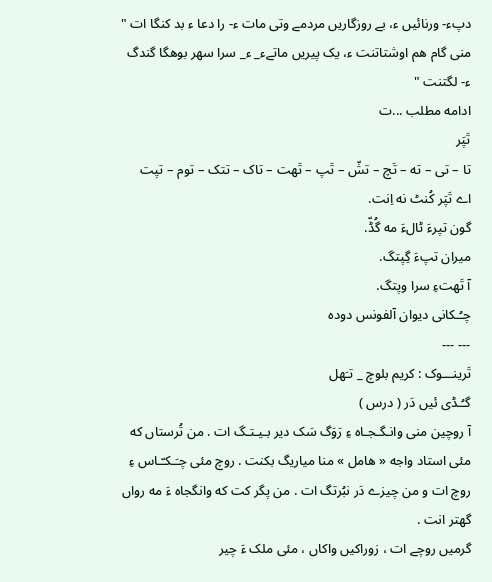دپء- ورنائیں ء، بے روزگاریں مردمے وتی مات ء- را دعا ء بد کنگا ات " منی گام ھم اوشتاتنت ء، یک پیریں ماتےء_ ء_ سرا سھر بوھگا گندگ ء- لگتنت "
ادامه مطلب ...ت
تَپَر
تا – تی – ته – تَچ – تشّ – تَپ – تَهت – تاک – تتک – توم – تپت
اے تَپَر کُنٹ نه اِنت.
گون تپرءَ ٹالءَ مه گُڈّ.
میران تپءَ گِپتگ.
آ تَهتءِ سرا وپتگ.
چـُـکانی دیوان آلفونس دوده
--- ---
تَرینـــوک : کریم بلوچ _ تـَهل
گـُـڈی ئیں دَر ( درس )
آ روچین منی وانـگـجـاه ءِ رَوَگ سَک دیر بـیـتـگ ات . من تُرستاں که مئی استاد واجه « هامل » منا میاریگ بکنت . روچ مئی چـَـکـّـاس ءِ روچ ات و من چیزے دَر نبُرتگ ات . من پگر کت که وانگجاه ءَ مه رواں گهتر انت .
گرمیں روچے ات ، زوراکیں واکاں ، مئی ملک ءَ چیر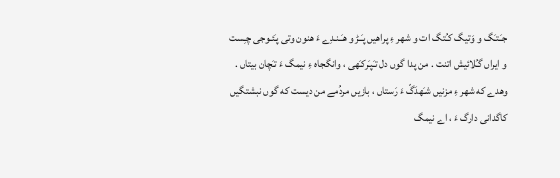جـَـتـَگ و وَتیگ کـُتگ ات و شهر ءِ پراهیں پـَـڑ و هـَـنـدِے ءَ هنون وتی پـَئـوجی چـِست و ایراں گـُلائیش اتنت . من پدا گوں دل تـَپـَرکـَهی ، وانگجاه ءِ نیمگ ءَ تـَچان بیتاں . وهدے که شهر ءِ مزنیں شـَهدَگّ ءَ رَستاں ، بازیں مردُمے من دیست که گوں نبشتگیں کاگدانی دارگ ءَ ، اے نیمگ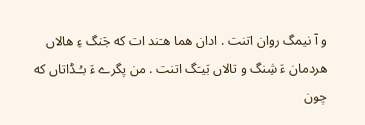و آ نیمگ روان اتنت . ادان هما هـَند ات که جَنگ ءِ هالاں هردمان ءَ شِنگ و تالاں بَیـَگ اتنت . من پگرے ءَ بـُـڈاتاں که چون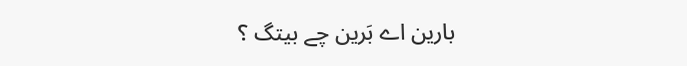بارین اے بَرین چے بیتگ ؟